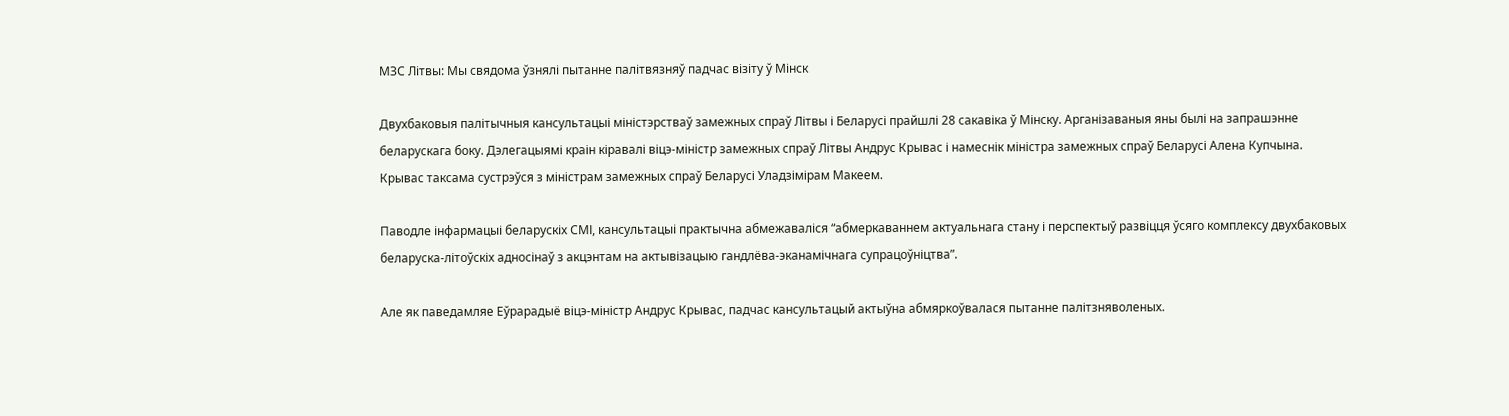МЗС Літвы: Мы свядома ўзнялі пытанне палітвязняў падчас візіту ў Мінск

Двухбаковыя палітычныя кансультацыі міністэрстваў замежных спраў Літвы і Беларусі прайшлі 28 сакавіка ў Мінску. Арганізаваныя яны былі на запрашэнне беларускага боку. Дэлегацыямі краін кіравалі віцэ-міністр замежных спраў Літвы Андрус Крывас і намеснік міністра замежных спраў Беларусі Алена Купчына. Крывас таксама сустрэўся з міністрам замежных спраў Беларусі Уладзімірам Макеем.

Паводле інфармацыі беларускіх СМІ, кансультацыі практычна абмежаваліся “абмеркаваннем актуальнага стану і перспектыў развіцця ўсяго комплексу двухбаковых беларуска-літоўскіх адносінаў з акцэнтам на актывізацыю гандлёва-эканамічнага супрацоўніцтва”.

Але як паведамляе Еўрарадыё віцэ-міністр Андрус Крывас, падчас кансультацый актыўна абмяркоўвалася пытанне палітзняволеных.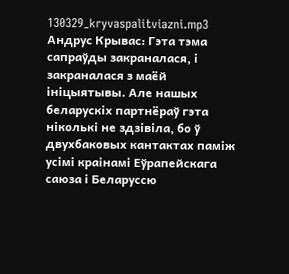130329_kryvaspalitviazni.mp3
Андрус Крывас: Гэта тэма сапраўды закраналася, і закраналася з маёй ініцыятывы. Але нашых беларускіх партнёраў гэта ніколькі не здзівіла, бо ў двухбаковых кантактах паміж усімі краінамі Еўрапейскага саюза і Беларуссю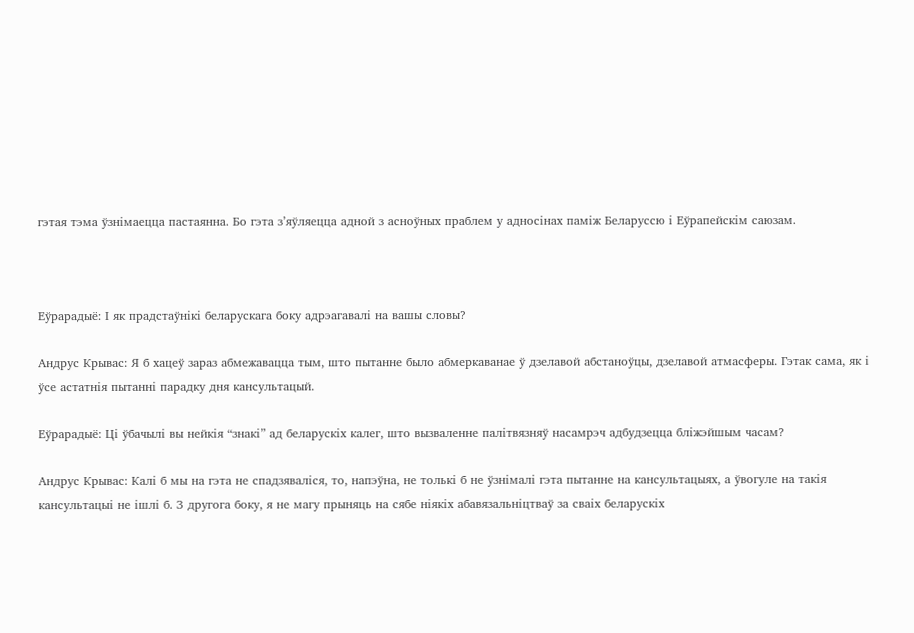гэтая тэма ўзнімаецца пастаянна. Бо гэта з’яўляецца адной з асноўных праблем у адносінах паміж Беларуссю і Еўрапейскім саюзам.



Еўрарадыё: І як прадстаўнікі беларускага боку адрэагавалі на вашы словы?

Андрус Крывас: Я б хацеў зараз абмежавацца тым, што пытанне было абмеркаванае ў дзелавой абстаноўцы, дзелавой атмасферы. Гэтак сама, як і ўсе астатнія пытанні парадку дня кансультацый.

Еўрарадыё: Ці ўбачылі вы нейкія “знакі” ад беларускіх калег, што вызваленне палітвязняў насамрэч адбудзецца бліжэйшым часам?

Андрус Крывас: Калі б мы на гэта не спадзяваліся, то, напэўна, не толькі б не ўзнімалі гэта пытанне на кансультацыях, а ўвогуле на такія кансультацыі не ішлі б. З другога боку, я не магу прыняць на сябе ніякіх абавязальніцтваў за сваіх беларускіх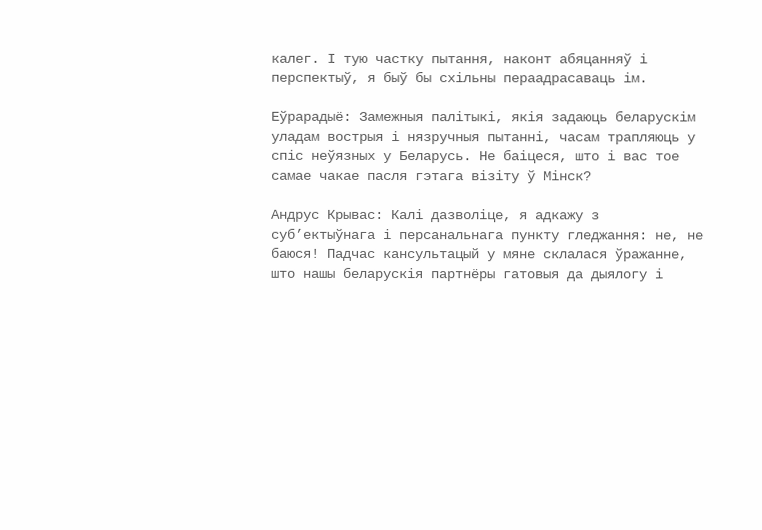калег. І тую частку пытання, наконт абяцанняў і перспектыў, я быў бы схільны пераадрасаваць ім.

Еўрарадыё: Замежныя палітыкі, якія задаюць беларускім уладам вострыя і нязручныя пытанні, часам трапляюць у спіс неўязных у Беларусь. Не баіцеся, што і вас тое самае чакае пасля гэтага візіту ў Мінск?

Андрус Крывас: Калі дазволіце, я адкажу з суб’ектыўнага і персанальнага пункту гледжання: не, не баюся! Падчас кансультацый у мяне склалася ўражанне, што нашы беларускія партнёры гатовыя да дыялогу і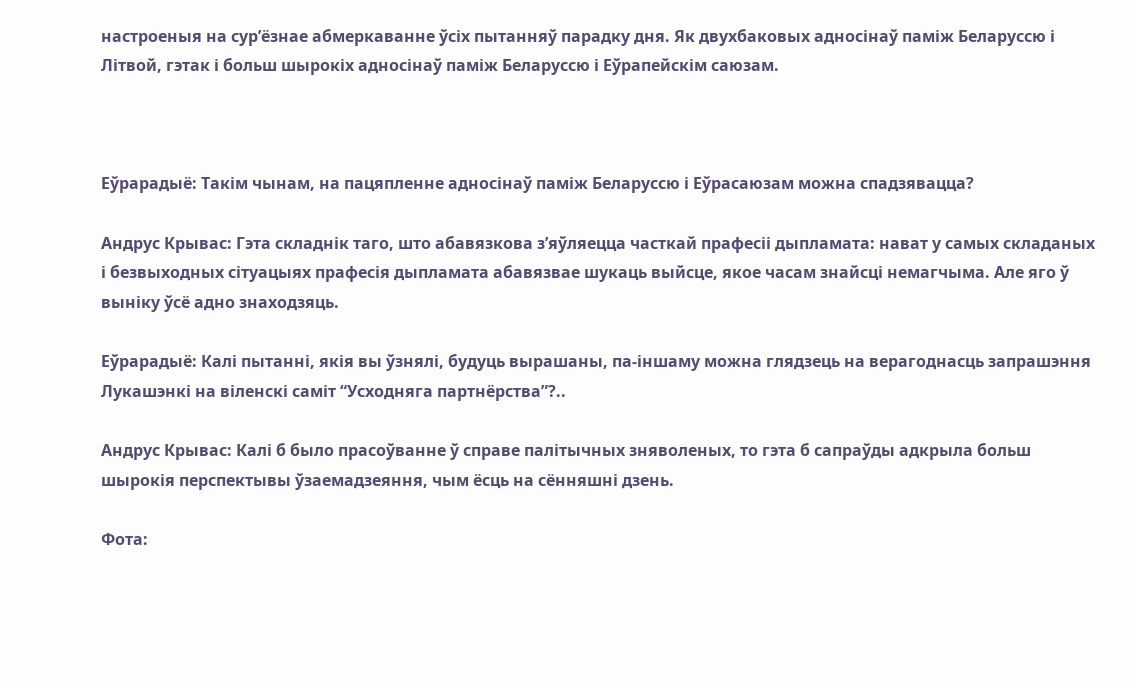настроеныя на сур’ёзнае абмеркаванне ўсіх пытанняў парадку дня. Як двухбаковых адносінаў паміж Беларуссю і Літвой, гэтак і больш шырокіх адносінаў паміж Беларуссю і Еўрапейскім саюзам.



Еўрарадыё: Такім чынам, на пацяпленне адносінаў паміж Беларуссю і Еўрасаюзам можна спадзявацца?

Андрус Крывас: Гэта складнік таго, што абавязкова з’яўляецца часткай прафесіі дыпламата: нават у самых складаных і безвыходных сітуацыях прафесія дыпламата абавязвае шукаць выйсце, якое часам знайсці немагчыма. Але яго ў выніку ўсё адно знаходзяць.

Еўрарадыё: Калі пытанні, якія вы ўзнялі, будуць вырашаны, па-іншаму можна глядзець на верагоднасць запрашэння Лукашэнкі на віленскі саміт “Усходняга партнёрства”?..

Андрус Крывас: Калі б было прасоўванне ў справе палітычных зняволеных, то гэта б сапраўды адкрыла больш шырокія перспектывы ўзаемадзеяння, чым ёсць на сённяшні дзень.

Фота: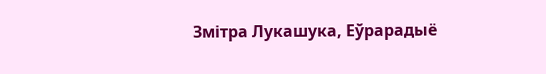Змітра Лукашука, Еўрарадыё